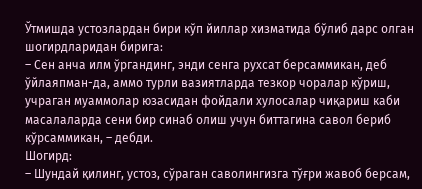Ўтмишда устозлардан бири кўп йиллар хизматида бўлиб дарс олган шогирдларидан бирига:
– Сен анча илм ўргандинг, энди сенга рухсат берсаммикан, деб ўйлаяпман-да, аммо турли вазиятларда тезкор чоралар кўриш, учраган муаммолар юзасидан фойдали хулосалар чиқариш каби масалаларда сени бир синаб олиш учун биттагина савол бериб кўрсаммикан, – дебди.
Шогирд:
– Шундай қилинг, устоз, сўраган саволингизга тўғри жавоб берсам,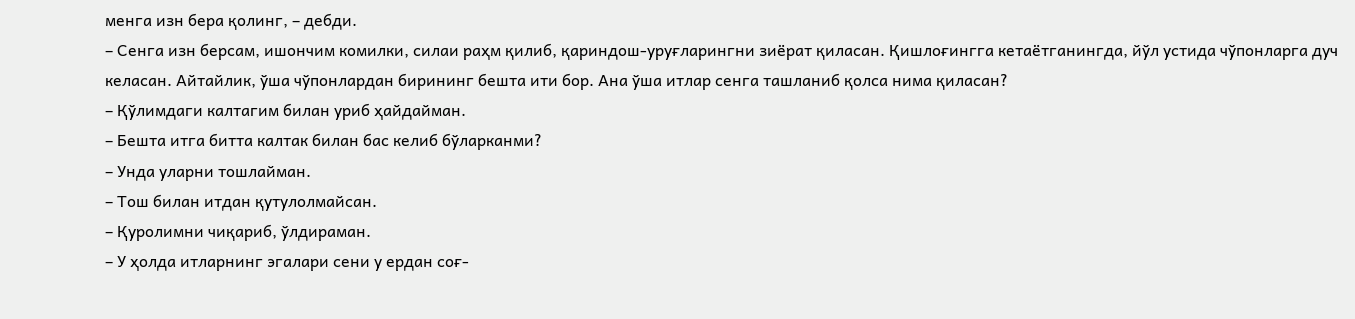менга изн бера қолинг, – дебди.
– Сенга изн берсам, ишончим комилки, силаи раҳм қилиб, қариндош-уруғларингни зиёрат қиласан. Қишлоғингга кетаётганингда, йўл устида чўпонларга дуч келасан. Айтайлик, ўша чўпонлардан бирининг бешта ити бор. Ана ўша итлар сенга ташланиб қолса нима қиласан?
– Қўлимдаги калтагим билан уриб ҳайдайман.
– Бешта итга битта калтак билан бас келиб бўларканми?
– Унда уларни тошлайман.
– Тош билан итдан қутулолмайсан.
– Қуролимни чиқариб, ўлдираман.
– У ҳолда итларнинг эгалари сени у ердан соғ-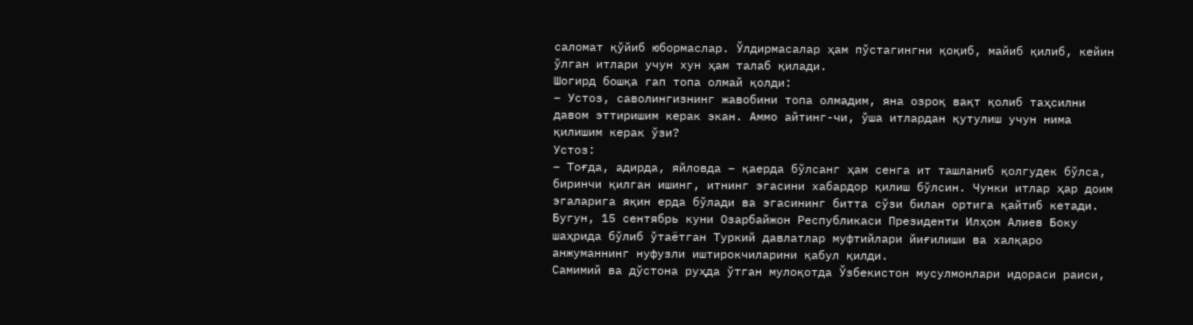саломат қўйиб юбормаслар. Ўлдирмасалар ҳам пўстагингни қоқиб, майиб қилиб, кейин ўлган итлари учун хун ҳам талаб қилади.
Шогирд бошқа гап топа олмай қолди:
– Устоз, саволингизнинг жавобини топа олмадим, яна озроқ вақт қолиб таҳсилни давом эттиришим керак экан. Аммо айтинг-чи, ўша итлардан қутулиш учун нима қилишим керак ўзи?
Устоз:
– Тоғда, адирда, яйловда – қаерда бўлсанг ҳам сенга ит ташланиб қолгудек бўлса, биринчи қилган ишинг, итнинг эгасини хабардор қилиш бўлсин. Чунки итлар ҳар доим эгаларига яқин ерда бўлади ва эгасининг битта сўзи билан ортига қайтиб кетади.
Бугун, 15 сентябрь куни Озарбайжон Республикаси Президенти Илҳом Алиев Боку шаҳрида бўлиб ўтаётган Туркий давлатлар муфтийлари йиғилиши ва халқаро анжуманнинг нуфузли иштирокчиларини қабул қилди.
Самимий ва дўстона руҳда ўтган мулоқотда Ўзбекистон мусулмонлари идораси раиси,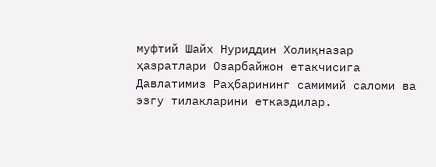муфтий Шайх Нуриддин Холиқназар ҳазратлари Озарбайжон етакчисига Давлатимиз Раҳбарининг самимий саломи ва эзгу тилакларини етказдилар.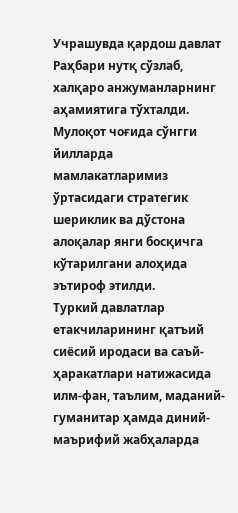Учрашувда қардош давлат Раҳбари нутқ сўзлаб, халқаро анжуманларнинг аҳамиятига тўхталди. Мулоқот чоғида сўнгги йилларда мамлакатларимиз ўртасидаги стратегик шериклик ва дўстона алоқалар янги босқичга кўтарилгани алоҳида эътироф этилди.
Туркий давлатлар етакчиларининг қатъий сиёсий иродаси ва саъй-ҳаракатлари натижасида илм-фан, таълим, маданий-гуманитар ҳамда диний-маърифий жабҳаларда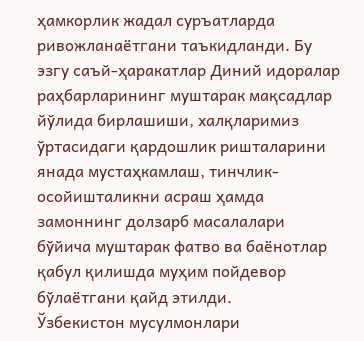ҳамкорлик жадал суръатларда ривожланаётгани таъкидланди. Бу эзгу саъй-ҳаракатлар Диний идоралар раҳбарларининг муштарак мақсадлар йўлида бирлашиши, халқларимиз ўртасидаги қардошлик ришталарини янада мустаҳкамлаш, тинчлик-осойишталикни асраш ҳамда замоннинг долзарб масалалари бўйича муштарак фатво ва баёнотлар қабул қилишда муҳим пойдевор бўлаётгани қайд этилди.
Ўзбекистон мусулмонлари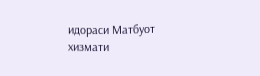идораси Матбуот хизмати